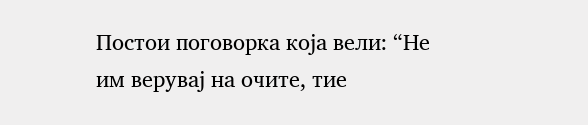Постои поговорка која вели: “Не им верувај на очите, тие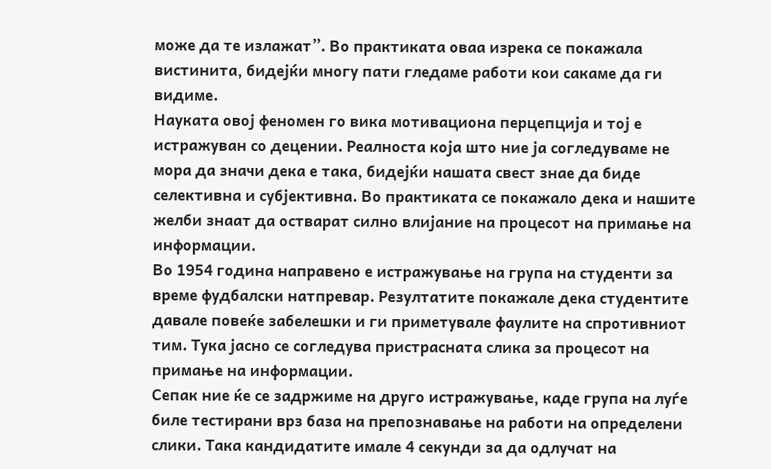може да те излажат”. Во практиката оваа изрека се покажала вистинита, бидејќи многу пати гледаме работи кои сакаме да ги видиме.
Науката овој феномен го вика мотивациона перцепција и тој е истражуван со децении. Реалноста која што ние ја согледуваме не мора да значи дека е така, бидејќи нашата свест знае да биде селективна и субјективна. Во практиката се покажало дека и нашите желби знаат да остварат силно влијание на процесот на примање на информации.
Во 1954 година направено е истражување на група на студенти за време фудбалски натпревар. Резултатите покажале дека студентите давале повеќе забелешки и ги приметувале фаулите на спротивниот тим. Тука јасно се согледува пристрасната слика за процесот на примање на информации.
Сепак ние ќе се задржиме на друго истражување, каде група на луѓе биле тестирани врз база на препознавање на работи на определени слики. Така кандидатите имале 4 секунди за да одлучат на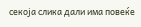секоја слика дали има повеќе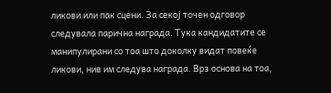ликови или пак сцени. За секој точен одговор следувала парична награда. Тука кандидатите се манипулирани со тоа што доколку видат повеќе ликови, нив им следува награда. Врз основа на тоа,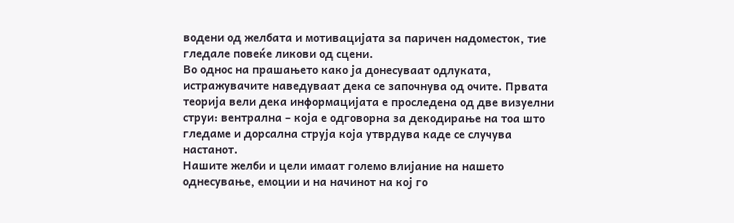водени од желбата и мотивацијата за паричен надоместок, тие гледале повеќе ликови од сцени.
Во однос на прашањето како ја донесуваат одлуката, истражувачите наведуваат дека се започнува од очите. Првата теорија вели дека информацијата е проследена од две визуелни струи: вентрална – која е одговорна за декодирање на тоа што гледаме и дорсална струја која утврдува каде се случува настанот.
Нашите желби и цели имаат големо влијание на нашето однесување, емоции и на начинот на кој го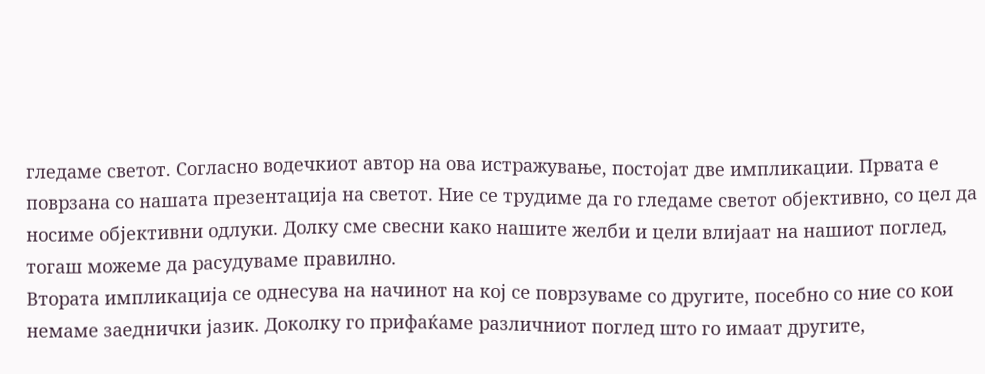гледаме светот. Согласно водечкиот автор на ова истражување, постојат две импликации. Првата е поврзана со нашата презентација на светот. Ние се трудиме да го гледаме светот објективно, со цел да носиме објективни одлуки. Долку сме свесни како нашите желби и цели влијаат на нашиот поглед, тогаш можеме да расудуваме правилно.
Втората импликација се однесува на начинот на кој се поврзуваме со другите, посебно со ние со кои немаме заеднички јазик. Доколку го прифаќаме различниот поглед што го имаат другите,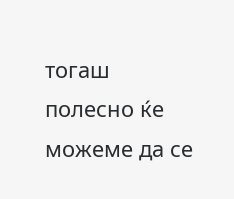тогаш полесно ќе можеме да се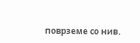поврземе со нив.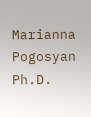Marianna Pogosyan Ph.D.